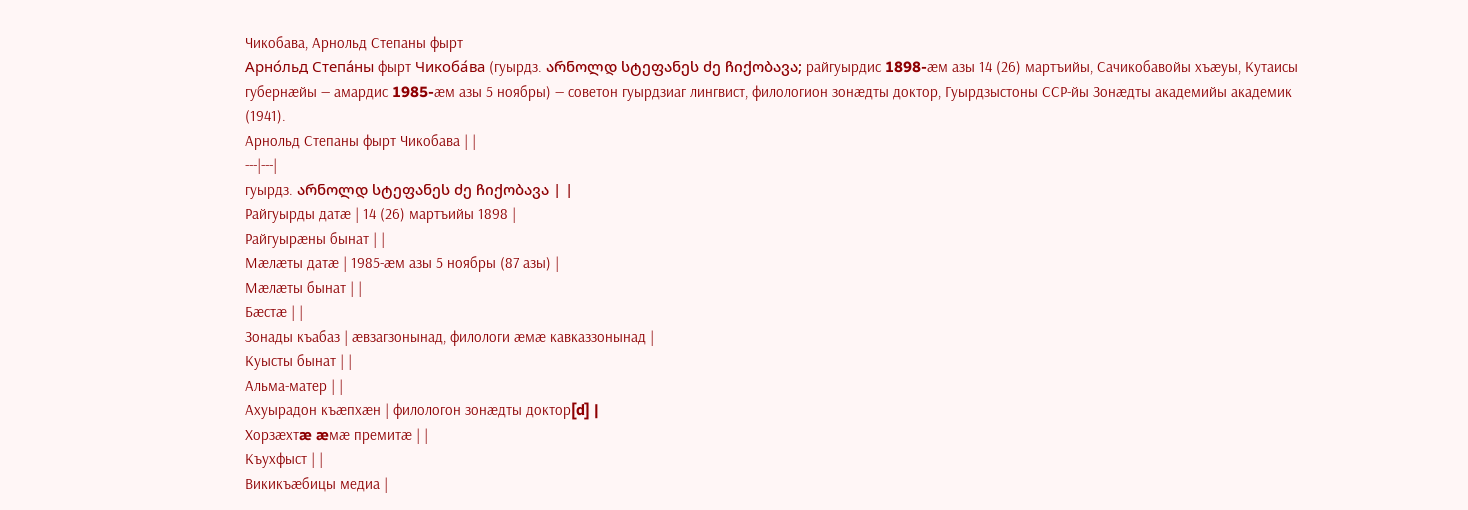Чикобава, Арнольд Степаны фырт
Арно́льд Степа́ны фырт Чикоба́ва (гуырдз. არნოლდ სტეფანეს ძე ჩიქობავა; райгуырдис 1898-æм азы 14 (26) мартъийы, Сачикобавойы хъæуы, Кутаисы губернæйы — амардис 1985-æм азы 5 ноябры) — советон гуырдзиаг лингвист, филологион зонæдты доктор, Гуырдзыстоны ССР-йы Зонæдты академийы академик (1941).
Арнольд Степаны фырт Чикобава | |
---|---|
гуырдз. არნოლდ სტეფანეს ძე ჩიქობავა | |
Райгуырды датæ | 14 (26) мартъийы 1898 |
Райгуырæны бынат | |
Мæлæты датæ | 1985-æм азы 5 ноябры (87 азы) |
Мæлæты бынат | |
Бæстæ | |
Зонады къабаз | ӕвзагзонынад, филологи æмæ кавказзонынад |
Куысты бынат | |
Альма-матер | |
Ахуырадон къæпхæн | филологон зонæдты доктор[d] |
Хорзæхтæ æмæ премитæ | |
Къухфыст | |
Викикъæбицы медиа |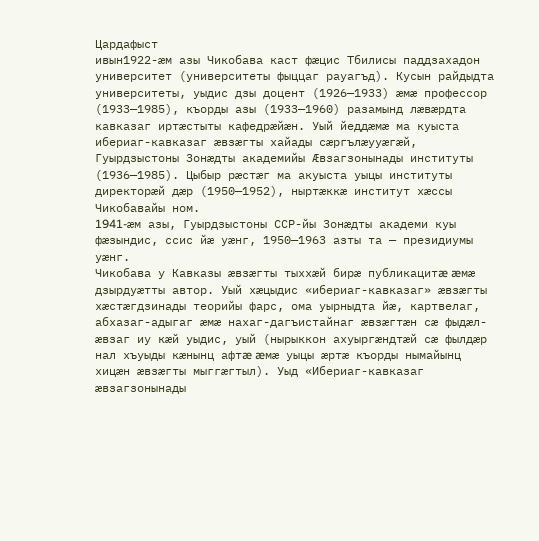Цардафыст
ивын1922-æм азы Чикобава каст фæцис Тбилисы паддзахадон университет (университеты фыццаг рауагъд). Кусын райдыдта университеты, уыдис дзы доцент (1926—1933) æмæ профессор (1933—1985), къорды азы (1933—1960) разамынд лæвæрдта кавказаг иртæстыты кафедрæйæн. Уый йеддæмæ ма куыста ибериаг-кавказаг æвзæгты хайады сæргълæууæгæй, Гуырдзыстоны Зонæдты академийы Æвзагзонынады институты (1936—1985). Цыбыр рæстæг ма акуыста уыцы институты директорæй дæр (1950—1952), ныртæккæ институт хæссы Чикобавайы ном.
1941-æм азы, Гуырдзыстоны ССР-йы Зонæдты академи куы фæзындис, ссис йæ уæнг, 1950—1963 азты та — президиумы уæнг.
Чикобава у Кавказы æвзæгты тыххæй бирæ публикацитæ æмæ дзырдуæтты автор. Уый хæцыдис «ибериаг-кавказаг» æвзæгты хæстæгдзинады теорийы фарс, ома уырныдта йæ, картвелаг, абхазаг-адыгаг æмæ нахаг-дагъистайнаг æвзæгтæн сæ фыдæл-æвзаг иу кæй уыдис, уый (нырыккон ахуыргæндтæй сæ фылдæр нал хъуыды кæнынц афтæ æмæ уыцы æртæ къорды нымайынц хицæн æвзæгты мыггæгтыл). Уыд «Ибериаг-кавказаг æвзагзонынады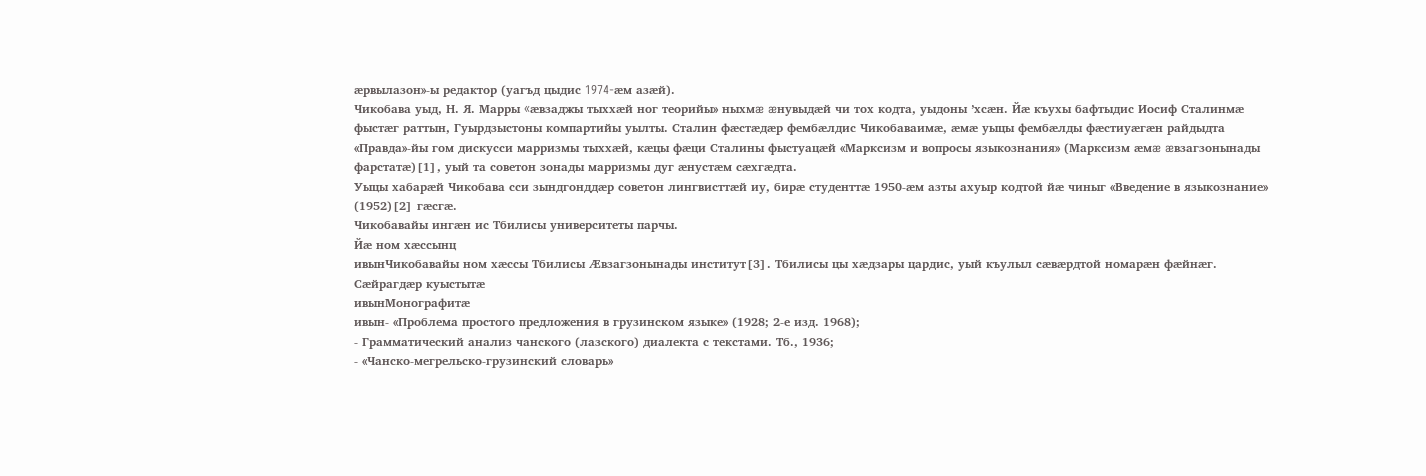æрвылазон»-ы редактор (уагъд цыдис 1974-æм азæй).
Чикобава уыд, Н. Я. Марры «æвзаджы тыххæй ног теорийы» ныхмæ æнувыдæй чи тох кодта, уыдоны ’хсæн. Йæ къухы бафтыдис Иосиф Сталинмæ фыстæг раттын, Гуырдзыстоны компартийы уылты. Сталин фæстæдæр фембæлдис Чикобаваимæ, æмæ уыцы фембæлды фæстиуæгæн райдыдта «Правда»-йы гом дискусси марризмы тыххæй, кæцы фæци Сталины фыстуацæй «Марксизм и вопросы языкознания» (Марксизм æмæ æвзагзонынады фарстатæ)[1], уый та советон зонады марризмы дуг æнустæм сæхгæдта.
Уыцы хабарæй Чикобава сси зындгонддæр советон лингвисттæй иу, бирæ студенттæ 1950-æм азты ахуыр кодтой йæ чиныг «Введение в языкознание» (1952)[2] гæсгæ.
Чикобавайы ингæн ис Тбилисы университеты парчы.
Йæ ном хæссынц
ивынЧикобавайы ном хæссы Тбилисы Æвзагзонынады институт[3]. Тбилисы цы хæдзары цардис, уый къулыл сæвæрдтой номарæн фæйнæг.
Сæйрагдæр куыстытæ
ивынМонографитæ
ивын- «Проблема простого предложения в грузинском языке» (1928; 2-е изд. 1968);
- Грамматический анализ чанского (лазского) диалекта с текстами. Тб., 1936;
- «Чанско-мегрельско-грузинский словарь»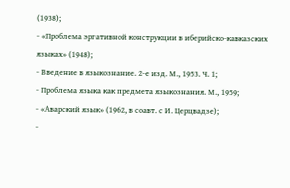(1938);
- «Проблема эргативной конструкции в иберийско-кавказских языках» (1948);
- Введение в языкознание. 2-е изд. М., 1953. Ч. 1;
- Проблема языка как предмета языкознания. М., 1959;
- «Аварский язык» (1962, в соавт. с И. Церцвадзе);
-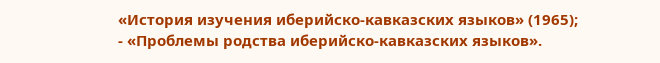«История изучения иберийско-кавказских языков» (1965);
- «Проблемы родства иберийско-кавказских языков».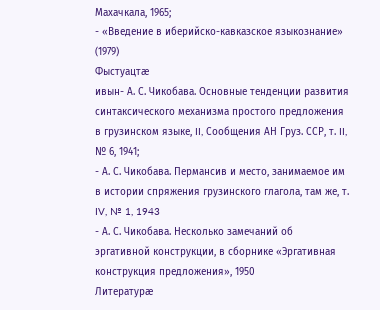Махачкала, 1965;
- «Введение в иберийско-кавказское языкознание» (1979)
Фыстуацтæ
ивын- А. С. Чикобава. Основные тенденции развития синтаксического механизма простого предложения в грузинском языке, II, Сообщения АН Груз. ССР, т. II, № 6, 1941;
- А. С. Чикобава. Пермансив и место, занимаемое им в истории спряжения грузинского глагола, там же, т. IV, № 1, 1943
- А. С. Чикобава. Несколько замечаний об эргативной конструкции, в сборнике «Эргативная конструкция предложения», 1950
Литературæ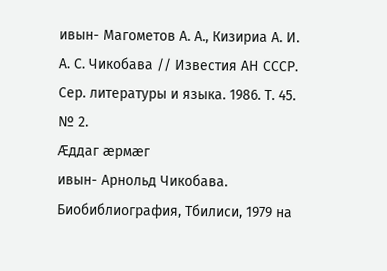ивын- Магометов А. А., Кизириа А. И. А. С. Чикобава // Известия АН СССР. Сер. литературы и языка. 1986. Т. 45. № 2.
Æддаг æрмæг
ивын- Арнольд Чикобава. Биобиблиография, Тбилиси, 1979 на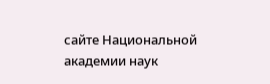сайте Национальной академии наук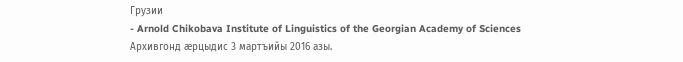Грузии
- Arnold Chikobava Institute of Linguistics of the Georgian Academy of Sciences Архивгонд æрцыдис 3 мартъийы 2016 азы.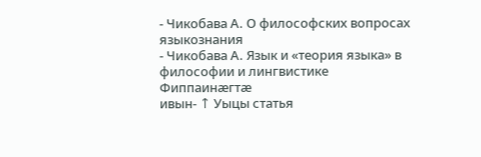- Чикобава А. О философских вопросах языкознания
- Чикобава А. Язык и «теория языка» в философии и лингвистике
Фиппаинæгтæ
ивын- ↑ Уыцы статья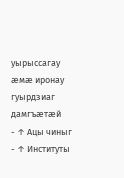уырыссагау æмæ иронау гуырдзиаг дамгъæтæй
- ↑ Ацы чиныг
- ↑ Институты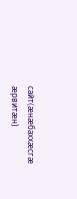сайт(æнæбаххæсгæ æрвитæн)